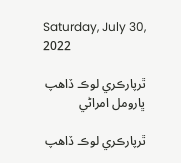Saturday, July 30, 2022

ٿرپارڪري لوڪ ڏاھپ ڀارومل امراڻي

ٿرپارڪري لوڪ ڏاھپ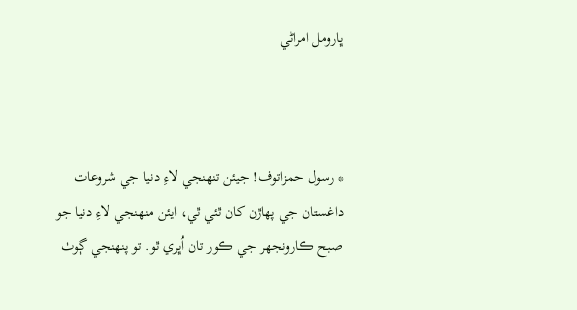ڀارومل امراڻي



* رسول حمزاتوف! جيئن تنهنجي لاءِ دنيا جي شروعات داغستان جي پهاڙن کان ٿئي ٿي، ايئن منهنجي لاءِ دنيا جو صبح ڪارونجھر جي ڪور تان اُڀري ٿو. تو پنهنجي ڳوٺ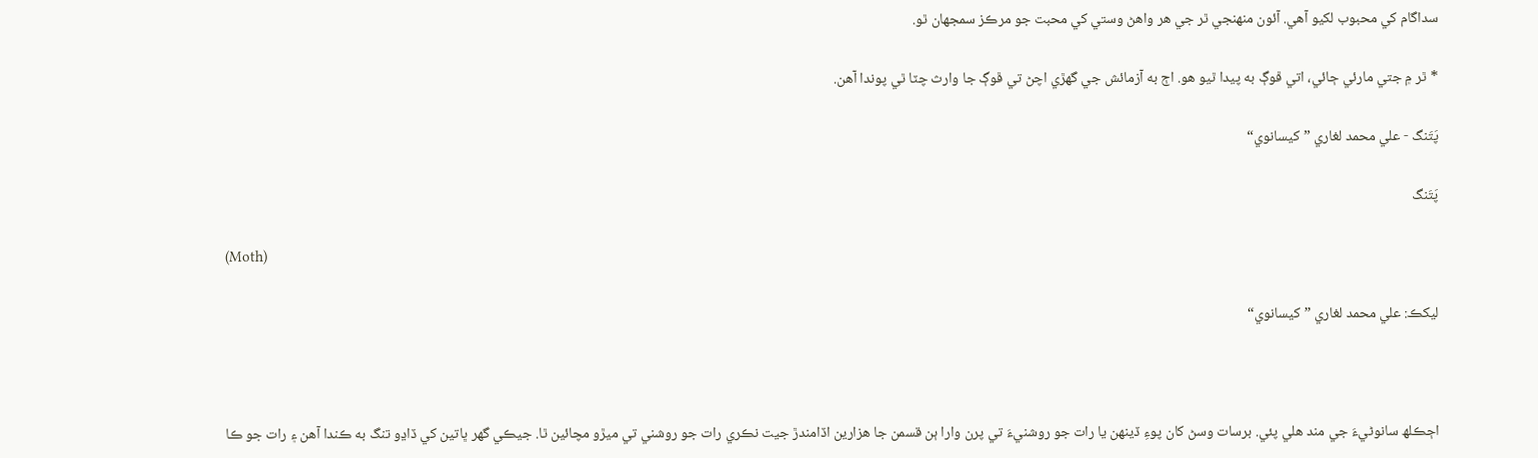سداگام کي محبوب لکيو آهي. آئون منهنجي ٿر جي هر واهڻ وستي کي محبت جو مرڪز سمجهان ٿو.

* ٿر ۾ جتي مارئي ڄائي، اتي ڦوڳ به پيدا ٿيو هو. اڄ به آزمائش جي گهڙي اچڻ تي ڦوڳ جا وارث چٽا ٿي پوندا آهن.

پَتَنگ - علي محمد لغاري ”کيسانوي“

پَتَنگ

(Moth)

ليکڪ: علي محمد لغاري ”کيسانوي“



اڄڪلھ سانوڻيءَ جي مند ھلي پئي. برسات وسڻ کان پوءِ ڏينھن يا رات جو روشنيءَ تي پرن وارا ٻن قسمن جا ھزارين اڏامندڙ جيت نڪري رات جو روشني تي ميڙو مچائين ٿا. جيڪي گهر ڀاتين کي ڏاڍو تنگ به ڪندا آھن ۽ رات جو ڪا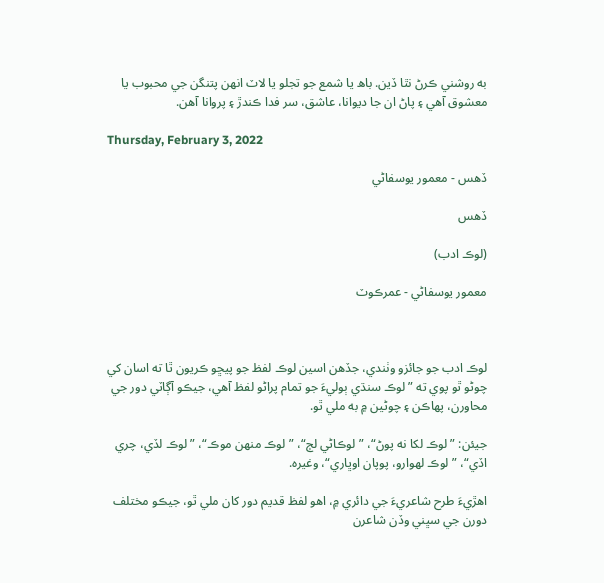به روشني ڪرڻ نٿا ڏين. باھ يا شمع جو تجلو يا لاٽ انھن پتنگن جي محبوب يا معشوق آھي ۽ پاڻ ان جا ديوانا، عاشق، سر فدا ڪندڙ ۽ پروانا آھن.

Thursday, February 3, 2022

ڏهس - معمور يوسفاڻي

ڏهس

(لوڪ ادب)

معمور يوسفاڻي - عمرڪوٽ



لوڪ ادب جو جائزو وٺندي، جڏهن اسين لوڪ لفظ جو پيڇو ڪريون ٿا ته اسان کي چوڻو ٿو پوي ته ”لوڪ سنڌي ٻوليءَ جو تمام پراڻو لفظ آهي، جيڪو آڳاٽي دور جي محاورن، پهاڪن ۽ چوڻين ۾ به ملي ٿو.

جيئن: ”لوڪ لکا نه پوڻ“، ”لوڪاڻي لڄ“، ”لوڪ منهن موڪ“، ”لوڪ لڏي، چري اڏي“، ”لوڪ لهوارو، پوپان اوڀاري“، وغيره.

اهڙيءَ طرح شاعريءَ جي دائري ۾، اهو لفظ قديم دور کان ملي ٿو، جيڪو مختلف دورن جي سڀني وڏن شاعرن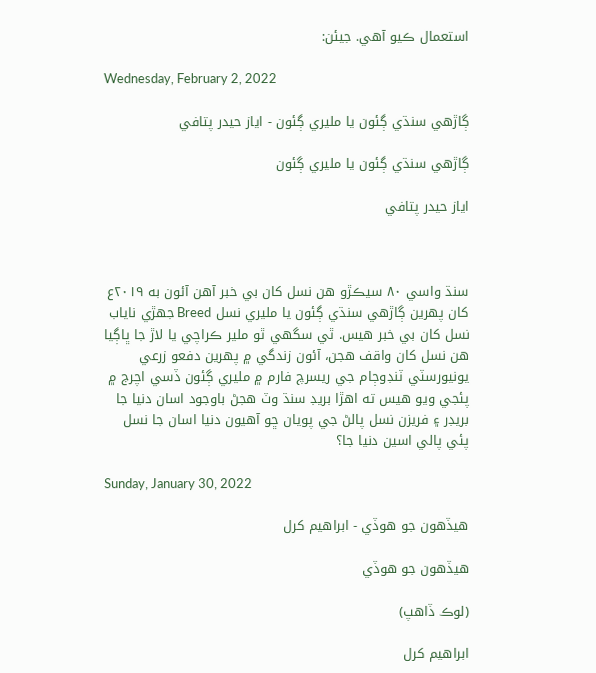استعمال ڪيو آهي. جيئن:

Wednesday, February 2, 2022

ڳاڙهي سنڌي ڳئون يا مليري ڳئون - اياز حيدر پتافي

ڳاڙهي سنڌي ڳئون يا مليري ڳئون

اياز حيدر پتافي



سنڌ واسي ۸۰ سيڪڙو هن نسل کان بي خبر آهن آئون به ۲۰۱۹ع کان پهرين ڳاڙهي سنڌي ڳئون يا مليري نسل Breed جهڙي ناياب نسل کان بي خبر هيس. ٿي سگهي ٿو ملير ڪراچي يا لاڙ جا ڀاڳيا هن نسل کان واقف هجن، آئون زندگي ۾ پهرين دفعو زرعي يونيورسٽي ٽنڊوڄام جي ريسرچ فارم ۾ مليري ڳئون ڏسي اچرج ۾ پئجي ويو هيس ته اهڙا بريڊ سنڌ وٽ هجڻ باوجود اسان دنيا جا بريڊر ۽ فريزن نسل پالڻ جي پويان ڇو آهيون دنيا اسان جا نسل پئي پالي اسين دنيا جا؟

Sunday, January 30, 2022

ھيڏھون جو ھوڏي - ابراھيم کرل

ھيڏھون جو ھوڏي

(لوڪ ڏاھپ)

ابراھيم کرل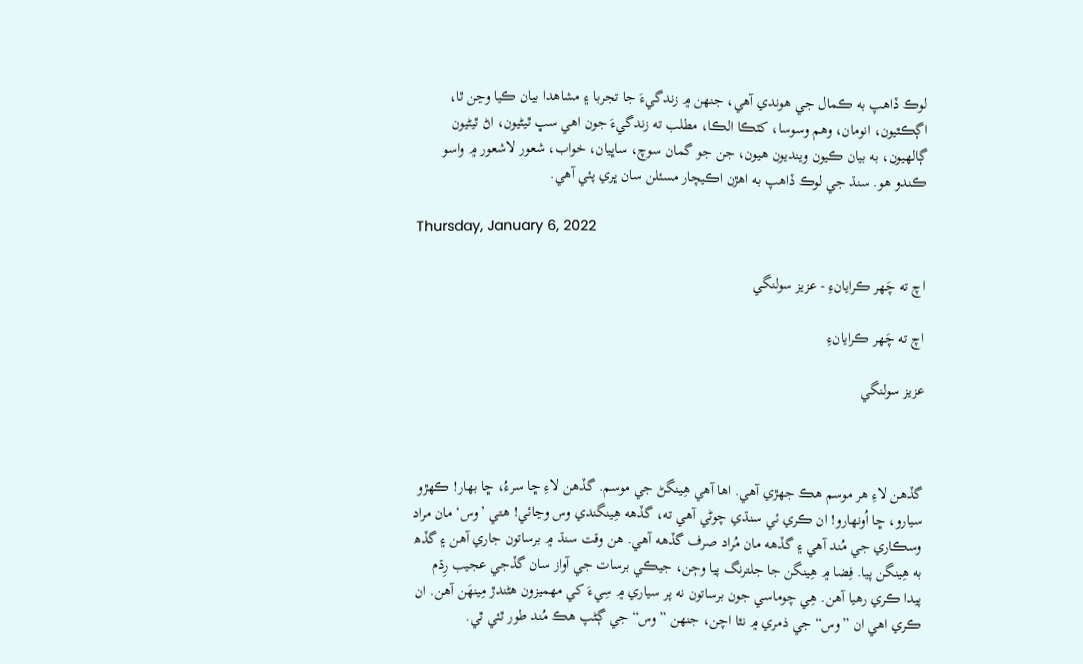لوڪ ڏاھپ به ڪمال جي ھوندي آھي، جنھن ۾ زندگيءَ جا تجربا ۽ مشاھدا بيان ڪيا وڃن ٿا، اڳڪٿيون، انومان، وھم وسوسا، کٽڪا الڪا، مطلب ته زندگيءَ جون اھي سڀ ٿيڻيون، اڻ ٿيڻيون ڳالھيون، به بيان ڪيون وينديون ھيون، جن جو گمان سوچ، ساڀيان، خواب، شعور لاشعور ۾ واسو ڪندو ھو. سنڌ جي لوڪ ڏاھپ به اھڙن اڪيچار مسئلن سان ڀري پئي آھي.

Thursday, January 6, 2022

اچ ته چَهر ڪرايانءِ - عزيز سولنگي

اچ ته چَهر ڪرايانءِ

عزيز سولنگي



گڏهن لاءِ هر موسم هڪ جهڙي آهي. اها آهي هِينگڻ جي موسم. گڏهن لاءِ ڇا سرءُ، ڇا بهار! ڪهڙو سيارو، ڇا اُونهارو! ان ڪري ئي سنڌي چوڻي آهي ته، گڏهه هِينگندي وس وڃائي! هتي ’وس‘ مان مراد وسڪاري جي مُند آهي ۽ گڏهه مان مُراد صرف گڏهه آهي. هن وقت سنڌ ۾ برساتون جاري آهن ۽ گڏھ به هِينگن پيا. فِضا ۾ هِينگن جا جلترنگ پيا وڄن، جيڪي برسات جي آواز سان گڏجي عجيب رِڌم پيدا ڪري رهيا آهن. هِي چوماسي جون برساتون نه پر سياري ۾ سِيءَ کي مهميزون هڻندڙ مِينهَن آهن. ان ڪري اهي ان ”وس“ جي ذمري ۾ نٿا اچن، جنهن ”وس“ جي ڳڻپ هڪ مُند طور ٿئي ٿي.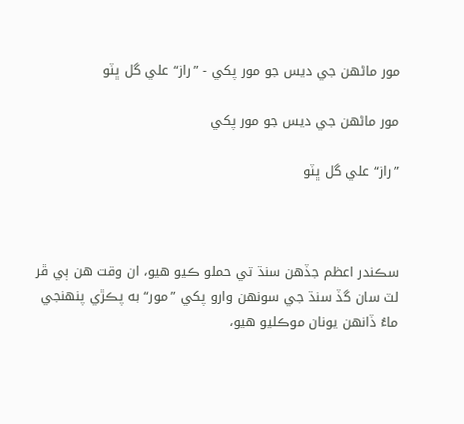مور ماڻھن جي ديس جو مور پکي - ”راز“ علي گل ڀٽو

مور ماڻھن جي ديس جو مور پکي

”راز“ علي گل ڀٽو



سڪندر اعظم جڏھن سنڌ تي حملو ڪيو ھيو، ان وقت ھن ٻي ڦر لٽ سان گڏ سنڌ جي سونھن وارو پکي ”مور“ به پڪڙي پنھنجي ماءُ ڏانھن يونان موڪليو ھيو،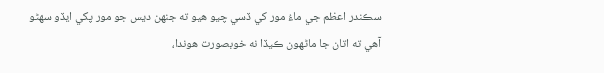سڪندر اعظم جي ماءُ مور کي ڏسي چيو ھيو ته جنھن ديس جو مور پکي ايڏو سھڻو آھي ته اتان جا ماڻھون ڪيڏا نه خوبصورت ھوندا،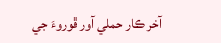آخر ڪار حملي آور ڦوروءَ جي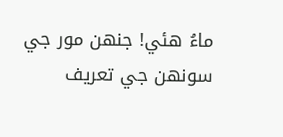ماءُ ھئي! جنھن مور جي سونھن جي تعريف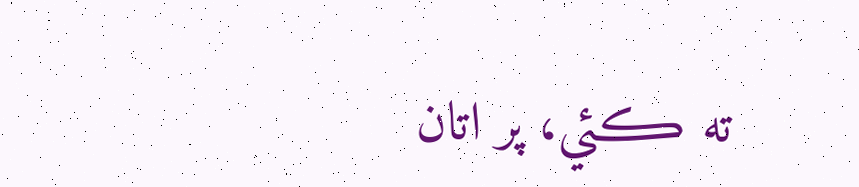ته ڪئي، پر اتان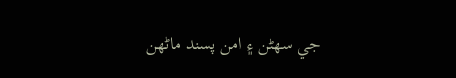جي سھڻن ۽ امن پسند ماڻھن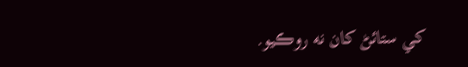کي ستائڻ کان نه روڪيو.